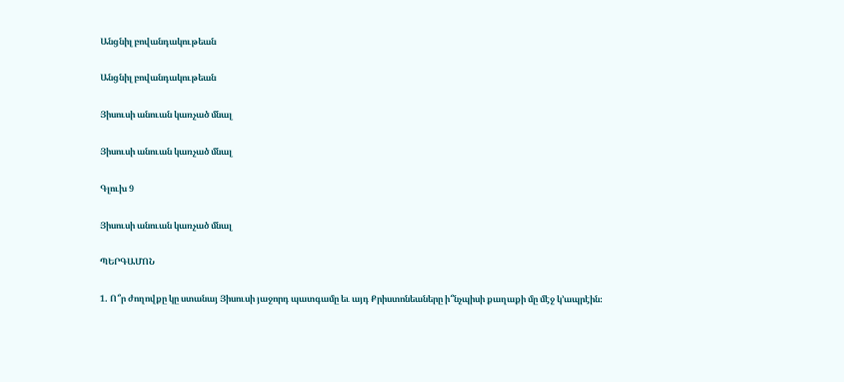Անցնիլ բովանդակութեան

Անցնիլ բովանդակութեան

Յիսուսի անուան կառչած մնալ

Յիսուսի անուան կառչած մնալ

Գլուխ 9

Յիսուսի անուան կառչած մնալ

ՊԵՐԳԱՄՈՆ

1. Ո՞ր ժողովքը կը ստանայ Յիսուսի յաջորդ պատգամը եւ այդ Քրիստոնեաները ի՞նչպիսի քաղաքի մը մէջ կ’ապրէին։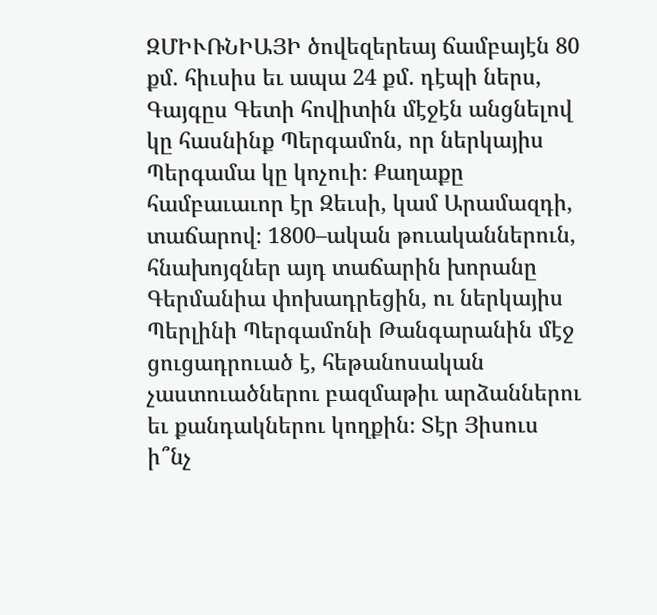ԶՄԻՒՌՆԻԱՅԻ ծովեզերեայ ճամբայէն 80 քմ. հիւսիս եւ ապա 24 քմ. դէպի ներս, Գայգըս Գետի հովիտին մէջէն անցնելով կը հասնինք Պերգամոն, որ ներկայիս Պերգամա կը կոչուի։ Քաղաքը համբաւաւոր էր Զեւսի, կամ Արամազդի, տաճարով։ 1800–ական թուականներուն, հնախոյզներ այդ տաճարին խորանը Գերմանիա փոխադրեցին, ու ներկայիս Պերլինի Պերգամոնի Թանգարանին մէջ ցուցադրուած է, հեթանոսական չաստուածներու բազմաթիւ արձաններու եւ քանդակներու կողքին։ Տէր Յիսուս ի՞նչ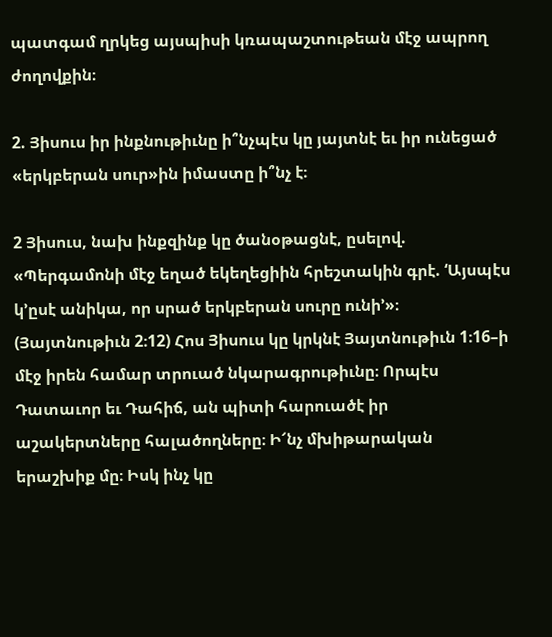պատգամ ղրկեց այսպիսի կռապաշտութեան մէջ ապրող ժողովքին։

2. Յիսուս իր ինքնութիւնը ի՞նչպէս կը յայտնէ եւ իր ունեցած «երկբերան սուր»ին իմաստը ի՞նչ է։

2 Յիսուս, նախ ինքզինք կը ծանօթացնէ, ըսելով. «Պերգամոնի մէջ եղած եկեղեցիին հրեշտակին գրէ. ‘Այսպէս կ’ըսէ անիկա, որ սրած երկբերան սուրը ունի’»։ (Յայտնութիւն 2։12) Հոս Յիսուս կը կրկնէ Յայտնութիւն 1։16–ի մէջ իրեն համար տրուած նկարագրութիւնը։ Որպէս Դատաւոր եւ Դահիճ, ան պիտի հարուածէ իր աշակերտները հալածողները։ Ի՜նչ մխիթարական երաշխիք մը։ Իսկ ինչ կը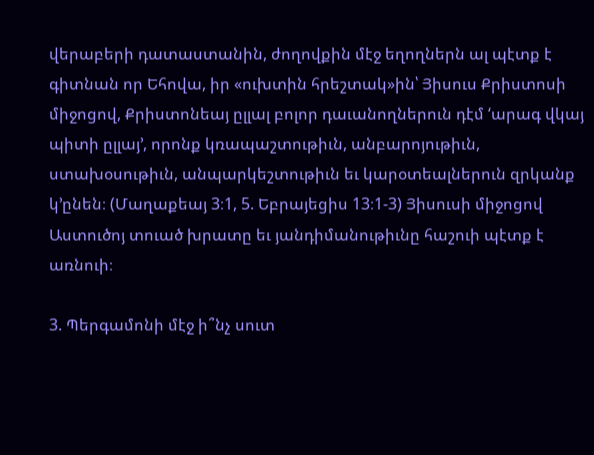վերաբերի դատաստանին, ժողովքին մէջ եղողներն ալ պէտք է գիտնան որ Եհովա, իր «ուխտին հրեշտակ»ին՝ Յիսուս Քրիստոսի միջոցով, Քրիստոնեայ ըլլալ բոլոր դաւանողներուն դէմ ‘արագ վկայ պիտի ըլլայ’, որոնք կռապաշտութիւն, անբարոյութիւն, ստախօսութիւն, անպարկեշտութիւն եւ կարօտեալներուն զրկանք կ’ընեն։ (Մաղաքեայ 3։1, 5. Եբրայեցիս 13։1-3) Յիսուսի միջոցով Աստուծոյ տուած խրատը եւ յանդիմանութիւնը հաշուի պէտք է առնուի։

3. Պերգամոնի մէջ ի՞նչ սուտ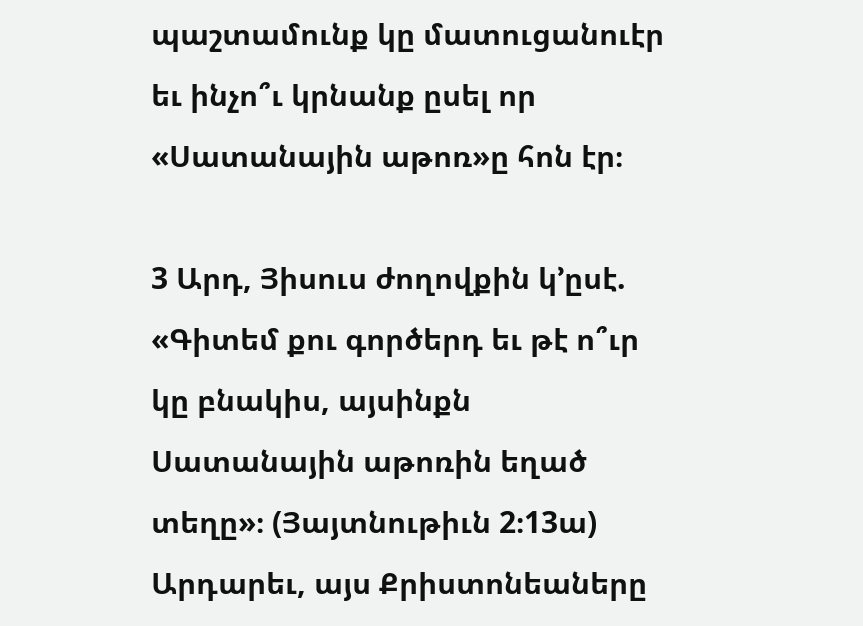պաշտամունք կը մատուցանուէր եւ ինչո՞ւ կրնանք ըսել որ «Սատանային աթոռ»ը հոն էր։

3 Արդ, Յիսուս ժողովքին կ’ըսէ. «Գիտեմ քու գործերդ եւ թէ ո՞ւր կը բնակիս, այսինքն Սատանային աթոռին եղած տեղը»։ (Յայտնութիւն 2։13ա) Արդարեւ, այս Քրիստոնեաները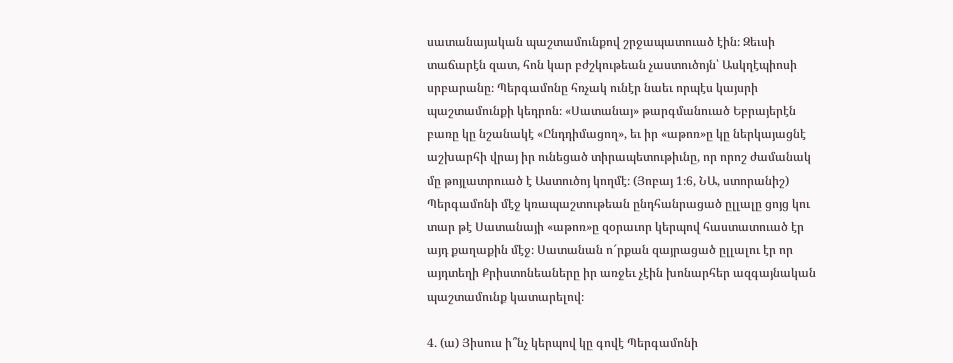սատանայական պաշտամունքով շրջապատուած էին։ Զեւսի տաճարէն զատ, հոն կար բժշկութեան չաստուծոյն՝ Ասկղէպիոսի սրբարանը։ Պերգամոնը հռչակ ունէր նաեւ որպէս կայսրի պաշտամունքի կեդրոն։ «Սատանայ» թարգմանուած Եբրայերէն բառը կը նշանակէ «Ընդդիմացող», եւ իր «աթոռ»ը կը ներկայացնէ աշխարհի վրայ իր ունեցած տիրապետութիւնը, որ որոշ ժամանակ մը թոյլատրուած է Աստուծոյ կողմէ։ (Յոբայ 1։6, ՆԱ, ստորանիշ) Պերգամոնի մէջ կռապաշտութեան ընդհանրացած ըլլալը ցոյց կու տար թէ Սատանայի «աթոռ»ը զօրաւոր կերպով հաստատուած էր այդ քաղաքին մէջ։ Սատանան ո՜րքան զայրացած ըլլալու էր որ այդտեղի Քրիստոնեաները իր առջեւ չէին խոնարհեր ազգայնական պաշտամունք կատարելով։

4. (ա) Յիսուս ի՞նչ կերպով կը գովէ Պերգամոնի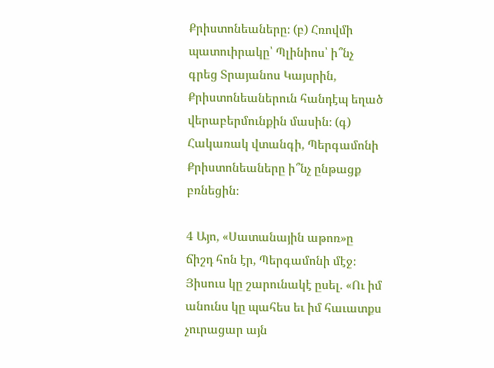Քրիստոնեաները։ (բ) Հռովմի պատուիրակը՝ Պլինիոս՝ ի՞նչ գրեց Տրայանոս Կայսրին, Քրիստոնեաներուն հանդէպ եղած վերաբերմունքին մասին։ (գ) Հակառակ վտանգի, Պերգամոնի Քրիստոնեաները ի՞նչ ընթացք բռնեցին։

4 Այո, «Սատանային աթոռ»ը ճիշդ հոն էր, Պերգամոնի մէջ։ Յիսուս կը շարունակէ ըսել. «Ու իմ անունս կը պահես եւ իմ հաւատքս չուրացար այն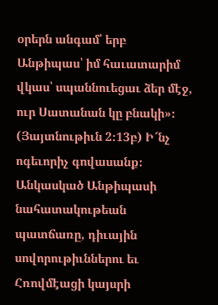օրերն անգամ՝ երբ Անթիպաս՝ իմ հաւատարիմ վկաս՝ սպաննուեցաւ ձեր մէջ, ուր Սատանան կը բնակի»։ (Յայտնութիւն 2։13բ) Ի՜նչ ոգեւորիչ գովասանք։ Անկասկած Անթիպասի նահատակութեան պատճառը, դիւային սովորութիւններու եւ Հռովմէացի կայսրի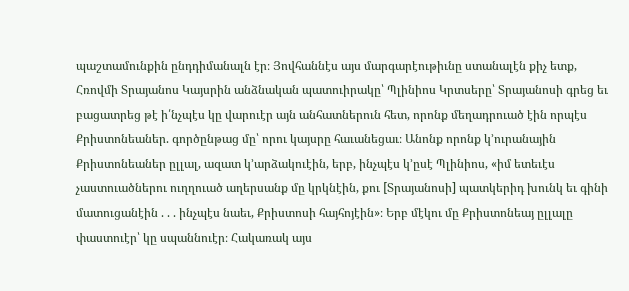պաշտամունքին ընդդիմանալն էր։ Յովհաննէս այս մարգարէութիւնը ստանալէն քիչ ետք, Հռովմի Տրայանոս Կայսրին անձնական պատուիրակը՝ Պլինիոս Կրտսերը՝ Տրայանոսի գրեց եւ բացատրեց թէ ի՛նչպէս կը վարուէր այն անհատներուն հետ, որոնք մեղադրուած էին որպէս Քրիստոնեաներ. գործընթաց մը՝ որու կայսրը հաւանեցաւ։ Անոնք որոնք կ’ուրանային Քրիստոնեաներ ըլլալ, ազատ կ’արձակուէին, երբ, ինչպէս կ’ըսէ Պլինիոս, «իմ ետեւէս չաստուածներու ուղղուած աղերսանք մը կրկնէին, քու [Տրայանոսի] պատկերիդ խունկ եւ գինի մատուցանէին . . . ինչպէս նաեւ, Քրիստոսի հայհոյէին»։ Երբ մէկու մը Քրիստոնեայ ըլլալը փաստուէր՝ կը սպաննուէր։ Հակառակ այս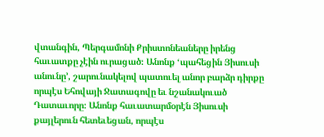վտանգին, Պերգամոնի Քրիստոնեաները իրենց հաւատքը չէին ուրացած։ Անոնք ‘պահեցին Յիսուսի անունը’, շարունակելով պատուել անոր բարձր դիրքը որպէս Եհովայի Ջատագովը եւ նշանակուած Դատաւորը։ Անոնք հաւատարմօրէն Յիսուսի քայլերուն հետեւեցան, որպէս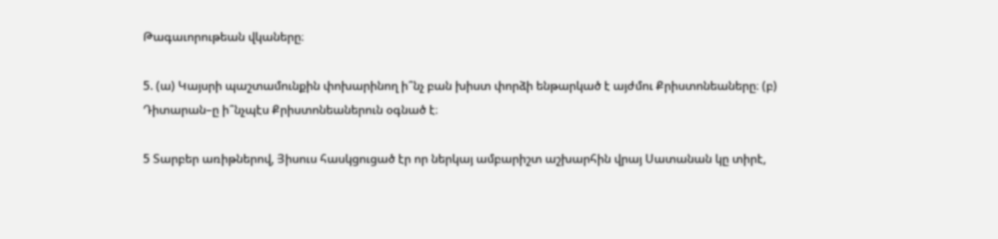Թագաւորութեան վկաները։

5. (ա) Կայսրի պաշտամունքին փոխարինող ի՞նչ բան խիստ փորձի ենթարկած է այժմու Քրիստոնեաները։ (բ) Դիտարան–ը ի՞նչպէս Քրիստոնեաներուն օգնած է։

5 Տարբեր առիթներով, Յիսուս հասկցուցած էր որ ներկայ ամբարիշտ աշխարհին վրայ Սատանան կը տիրէ,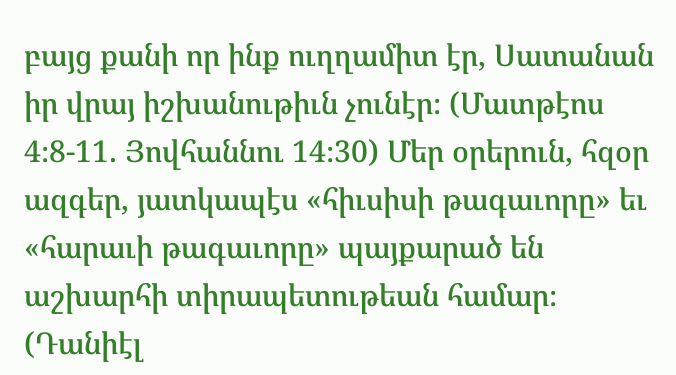բայց քանի որ ինք ուղղամիտ էր, Սատանան իր վրայ իշխանութիւն չունէր։ (Մատթէոս 4։8-11. Յովհաննու 14։30) Մեր օրերուն, հզօր ազգեր, յատկապէս «հիւսիսի թագաւորը» եւ «հարաւի թագաւորը» պայքարած են աշխարհի տիրապետութեան համար։ (Դանիէլ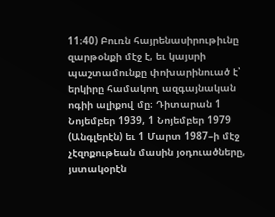11։40) Բուռն հայրենասիրութիւնը զարթօնքի մէջ է, եւ կայսրի պաշտամունքը փոխարինուած է՝ երկիրը համակող ազգայնական ոգիի ալիքով մը։ Դիտարան 1 Նոյեմբեր 1939, 1 Նոյեմբեր 1979 (Անգլերէն) եւ 1 Մարտ 1987–ի մէջ չէզոքութեան մասին յօդուածները, յստակօրէն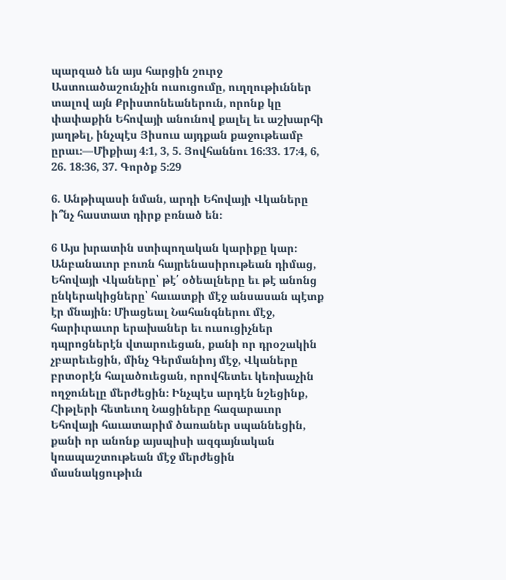պարզած են այս հարցին շուրջ Աստուածաշունչին ուսուցումը, ուղղութիւններ տալով այն Քրիստոնեաներուն, որոնք կը փափաքին Եհովայի անունով քալել եւ աշխարհի յաղթել, ինչպէս Յիսուս այդքան քաջութեամբ ըրաւ։—Միքիայ 4։1, 3, 5. Յովհաննու 16։33. 17։4, 6, 26. 18։36, 37. Գործք 5։29

6. Անթիպասի նման, արդի Եհովայի Վկաները ի՞նչ հաստատ դիրք բռնած են։

6 Այս խրատին ստիպողական կարիքը կար։ Անբանաւոր բուռն հայրենասիրութեան դիմաց, Եհովայի Վկաները՝ թէ՛ օծեալները եւ թէ անոնց ընկերակիցները՝ հաւատքի մէջ անսասան պէտք էր մնային։ Միացեալ Նահանգներու մէջ, հարիւրաւոր երախաներ եւ ուսուցիչներ դպրոցներէն վտարուեցան, քանի որ դրօշակին չբարեւեցին, մինչ Գերմանիոյ մէջ, Վկաները բրտօրէն հալածուեցան, որովհետեւ կեռխաչին ողջունելը մերժեցին։ Ինչպէս արդէն նշեցինք, Հիթլերի հետեւող Նացիները հազարաւոր Եհովայի հաւատարիմ ծառաներ սպաննեցին, քանի որ անոնք այսպիսի ազգայնական կռապաշտութեան մէջ մերժեցին մասնակցութիւն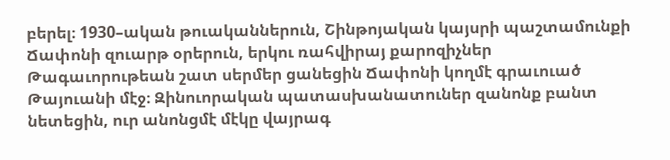բերել։ 1930–ական թուականներուն, Շինթոյական կայսրի պաշտամունքի Ճափոնի զուարթ օրերուն, երկու ռահվիրայ քարոզիչներ Թագաւորութեան շատ սերմեր ցանեցին Ճափոնի կողմէ գրաւուած Թայուանի մէջ։ Զինուորական պատասխանատուներ զանոնք բանտ նետեցին, ուր անոնցմէ մէկը վայրագ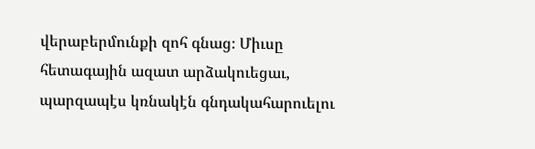վերաբերմունքի զոհ գնաց։ Միւսը հետագային ազատ արձակուեցաւ, պարզապէս կռնակէն գնդակահարուելու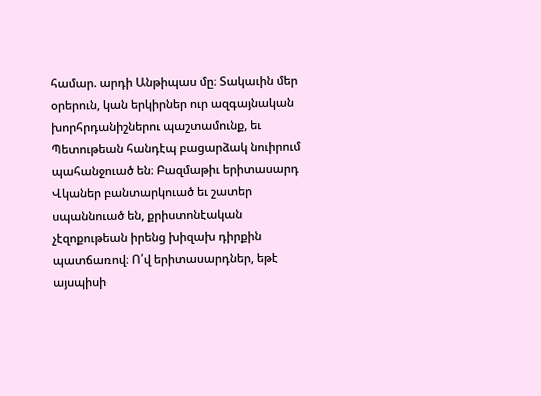համար. արդի Անթիպաս մը։ Տակաւին մեր օրերուն, կան երկիրներ ուր ազգայնական խորհրդանիշներու պաշտամունք, եւ Պետութեան հանդէպ բացարձակ նուիրում պահանջուած են։ Բազմաթիւ երիտասարդ Վկաներ բանտարկուած եւ շատեր սպաննուած են, քրիստոնէական չէզոքութեան իրենց խիզախ դիրքին պատճառով։ Ո՛վ երիտասարդներ, եթէ այսպիսի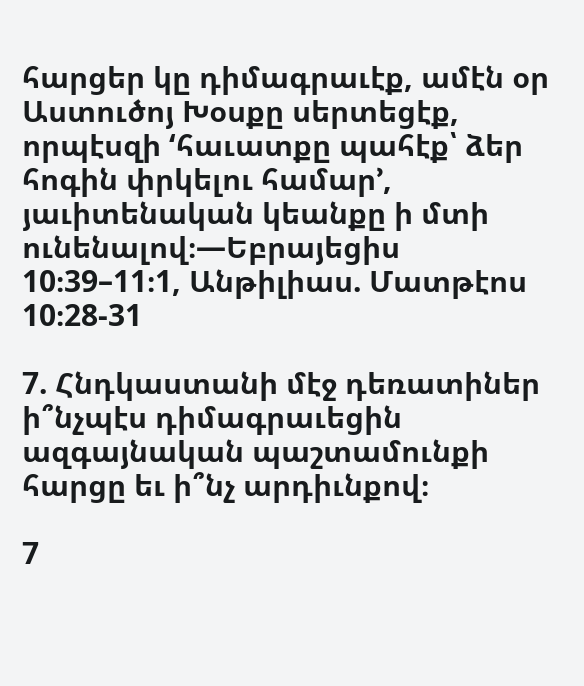հարցեր կը դիմագրաւէք, ամէն օր Աստուծոյ Խօսքը սերտեցէք, որպէսզի ‘հաւատքը պահէք՝ ձեր հոգին փրկելու համար’, յաւիտենական կեանքը ի մտի ունենալով։—Եբրայեցիս 10։39–11։1, Անթիլիաս. Մատթէոս 10։28-31

7. Հնդկաստանի մէջ դեռատիներ ի՞նչպէս դիմագրաւեցին ազգայնական պաշտամունքի հարցը եւ ի՞նչ արդիւնքով։

7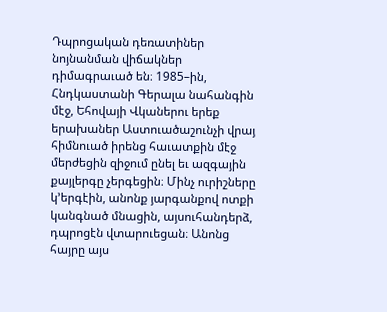Դպրոցական դեռատիներ նոյնանման վիճակներ դիմագրաւած են։ 1985–ին, Հնդկաստանի Գերալա նահանգին մէջ, Եհովայի Վկաներու երեք երախաներ Աստուածաշունչի վրայ հիմնուած իրենց հաւատքին մէջ մերժեցին զիջում ընել եւ ազգային քայլերգը չերգեցին։ Մինչ ուրիշները կ’երգէին, անոնք յարգանքով ոտքի կանգնած մնացին, այսուհանդերձ, դպրոցէն վտարուեցան։ Անոնց հայրը այս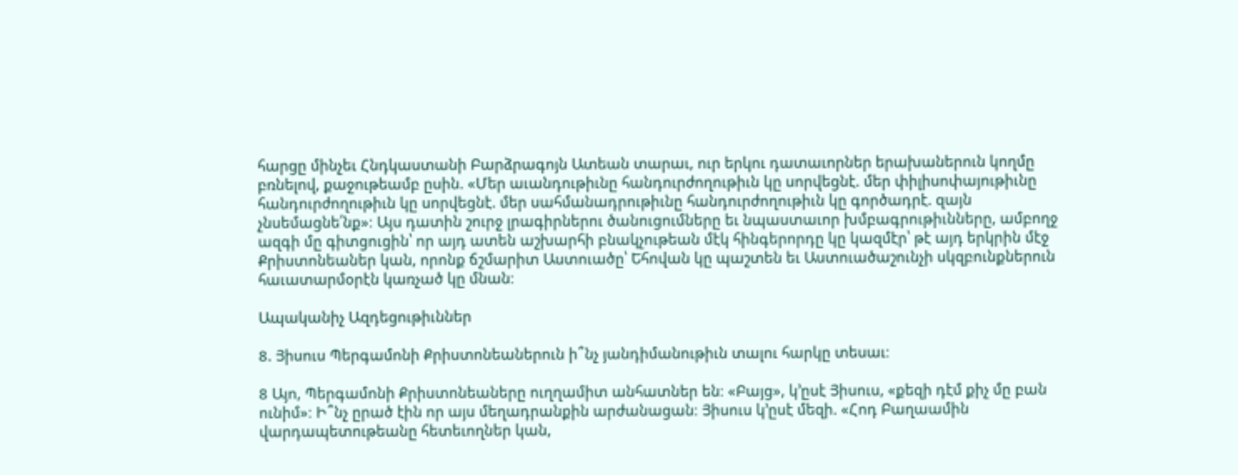հարցը մինչեւ Հնդկաստանի Բարձրագոյն Ատեան տարաւ, ուր երկու դատաւորներ երախաներուն կողմը բռնելով, քաջութեամբ ըսին. «Մեր աւանդութիւնը հանդուրժողութիւն կը սորվեցնէ. մեր փիլիսոփայութիւնը հանդուրժողութիւն կը սորվեցնէ. մեր սահմանադրութիւնը հանդուրժողութիւն կը գործադրէ. զայն չնսեմացնե՛նք»։ Այս դատին շուրջ լրագիրներու ծանուցումները եւ նպաստաւոր խմբագրութիւնները, ամբողջ ազգի մը գիտցուցին՝ որ այդ ատեն աշխարհի բնակչութեան մէկ հինգերորդը կը կազմէր՝ թէ այդ երկրին մէջ Քրիստոնեաներ կան, որոնք ճշմարիտ Աստուածը՝ Եհովան կը պաշտեն եւ Աստուածաշունչի սկզբունքներուն հաւատարմօրէն կառչած կը մնան։

Ապականիչ Ազդեցութիւններ

8. Յիսուս Պերգամոնի Քրիստոնեաներուն ի՞նչ յանդիմանութիւն տալու հարկը տեսաւ։

8 Այո, Պերգամոնի Քրիստոնեաները ուղղամիտ անհատներ են։ «Բայց», կ’ըսէ Յիսուս, «քեզի դէմ քիչ մը բան ունիմ»։ Ի՞նչ ըրած էին որ այս մեղադրանքին արժանացան։ Յիսուս կ’ըսէ մեզի. «Հոդ Բաղաամին վարդապետութեանը հետեւողներ կան,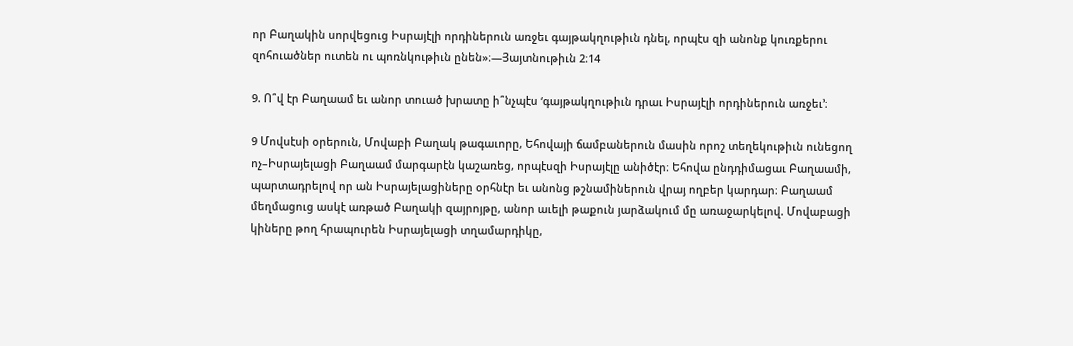որ Բաղակին սորվեցուց Իսրայէլի որդիներուն առջեւ գայթակղութիւն դնել, որպէս զի անոնք կուռքերու զոհուածներ ուտեն ու պոռնկութիւն ընեն»։—Յայտնութիւն 2։14

9. Ո՞վ էր Բաղաամ եւ անոր տուած խրատը ի՞նչպէս ‘գայթակղութիւն դրաւ Իսրայէլի որդիներուն առջեւ’։

9 Մովսէսի օրերուն, Մովաբի Բաղակ թագաւորը, Եհովայի ճամբաներուն մասին որոշ տեղեկութիւն ունեցող ոչ–Իսրայելացի Բաղաամ մարգարէն կաշառեց, որպէսզի Իսրայէլը անիծէր։ Եհովա ընդդիմացաւ Բաղաամի, պարտադրելով որ ան Իսրայելացիները օրհնէր եւ անոնց թշնամիներուն վրայ ողբեր կարդար։ Բաղաամ մեղմացուց ասկէ առթած Բաղակի զայրոյթը, անոր աւելի թաքուն յարձակում մը առաջարկելով. Մովաբացի կիները թող հրապուրեն Իսրայելացի տղամարդիկը,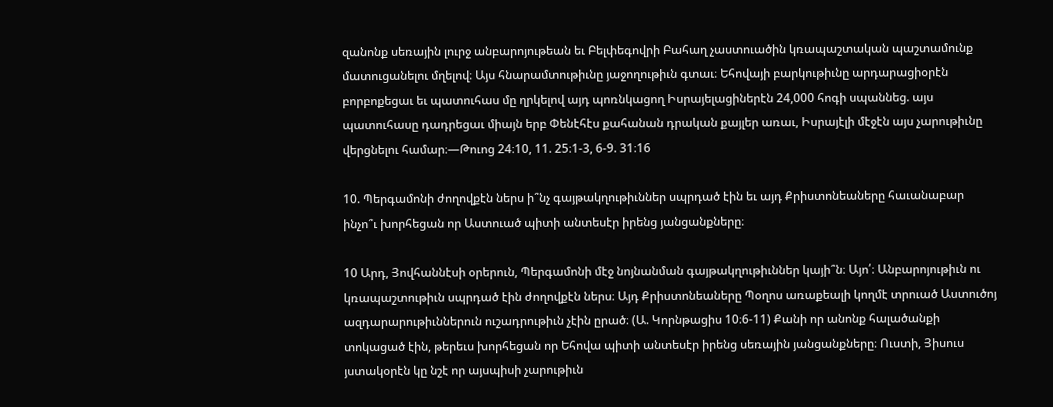զանոնք սեռային լուրջ անբարոյութեան եւ Բելփեգովրի Բահաղ չաստուածին կռապաշտական պաշտամունք մատուցանելու մղելով։ Այս հնարամտութիւնը յաջողութիւն գտաւ։ Եհովայի բարկութիւնը արդարացիօրէն բորբոքեցաւ եւ պատուհաս մը ղրկելով այդ պոռնկացող Իսրայելացիներէն 24,000 հոգի սպաննեց. այս պատուհասը դադրեցաւ միայն երբ Փենէհէս քահանան դրական քայլեր առաւ, Իսրայէլի մէջէն այս չարութիւնը վերցնելու համար։—Թուոց 24։10, 11. 25։1-3, 6-9. 31։16

10. Պերգամոնի ժողովքէն ներս ի՞նչ գայթակղութիւններ սպրդած էին եւ այդ Քրիստոնեաները հաւանաբար ինչո՞ւ խորհեցան որ Աստուած պիտի անտեսէր իրենց յանցանքները։

10 Արդ, Յովհաննէսի օրերուն, Պերգամոնի մէջ նոյնանման գայթակղութիւններ կայի՞ն։ Այո՛։ Անբարոյութիւն ու կռապաշտութիւն սպրդած էին ժողովքէն ներս։ Այդ Քրիստոնեաները Պօղոս առաքեալի կողմէ տրուած Աստուծոյ ազդարարութիւններուն ուշադրութիւն չէին ըրած։ (Ա. Կորնթացիս 10։6-11) Քանի որ անոնք հալածանքի տոկացած էին, թերեւս խորհեցան որ Եհովա պիտի անտեսէր իրենց սեռային յանցանքները։ Ուստի, Յիսուս յստակօրէն կը նշէ որ այսպիսի չարութիւն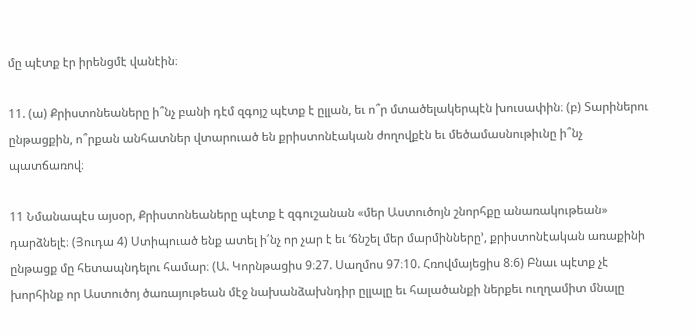մը պէտք էր իրենցմէ վանէին։

11. (ա) Քրիստոնեաները ի՞նչ բանի դէմ զգոյշ պէտք է ըլլան, եւ ո՞ր մտածելակերպէն խուսափին։ (բ) Տարիներու ընթացքին, ո՞րքան անհատներ վտարուած են քրիստոնէական ժողովքէն եւ մեծամասնութիւնը ի՞նչ պատճառով։

11 Նմանապէս այսօր, Քրիստոնեաները պէտք է զգուշանան «մեր Աստուծոյն շնորհքը անառակութեան» դարձնելէ։ (Յուդա 4) Ստիպուած ենք ատել ի՛նչ որ չար է եւ ‘ճնշել մեր մարմինները’, քրիստոնէական առաքինի ընթացք մը հետապնդելու համար։ (Ա. Կորնթացիս 9։27. Սաղմոս 97։10. Հռովմայեցիս 8։6) Բնաւ պէտք չէ խորհինք որ Աստուծոյ ծառայութեան մէջ նախանձախնդիր ըլլալը եւ հալածանքի ներքեւ ուղղամիտ մնալը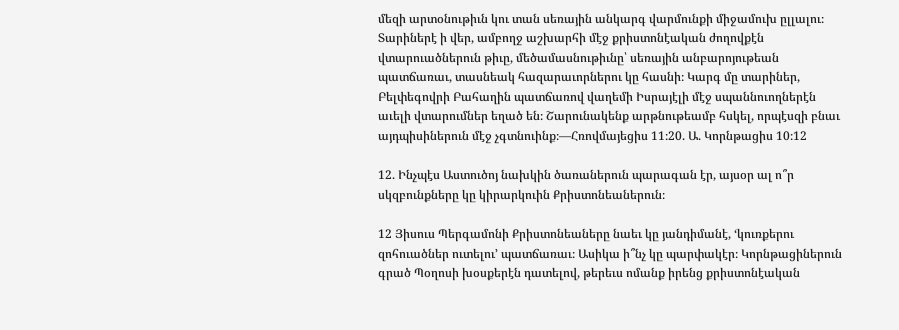մեզի արտօնութիւն կու տան սեռային անկարգ վարմունքի միջամուխ ըլլալու։ Տարիներէ ի վեր, ամբողջ աշխարհի մէջ քրիստոնէական ժողովքէն վտարուածներուն թիւը, մեծամասնութիւնը՝ սեռային անբարոյութեան պատճառաւ, տասնեակ հազարաւորներու կը հասնի։ Կարգ մը տարիներ, Բելփեգովրի Բահաղին պատճառով վաղեմի Իսրայէլի մէջ սպաննուողներէն աւելի վտարումներ եղած են։ Շարունակենք արթնութեամբ հսկել, որպէսզի բնաւ այդպիսիներուն մէջ չգտնուինք։—Հռովմայեցիս 11։20. Ա. Կորնթացիս 10։12

12. Ինչպէս Աստուծոյ նախկին ծառաներուն պարագան էր, այսօր ալ ո՞ր սկզբունքները կը կիրարկուին Քրիստոնեաներուն։

12 Յիսուս Պերգամոնի Քրիստոնեաները նաեւ կը յանդիմանէ, ‘կուռքերու զոհուածներ ուտելու’ պատճառաւ։ Ասիկա ի՞նչ կը պարփակէր։ Կորնթացիներուն գրած Պօղոսի խօսքերէն դատելով, թերեւս ոմանք իրենց քրիստոնէական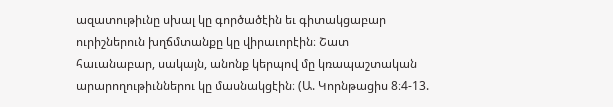ազատութիւնը սխալ կը գործածէին եւ գիտակցաբար ուրիշներուն խղճմտանքը կը վիրաւորէին։ Շատ հաւանաբար, սակայն, անոնք կերպով մը կռապաշտական արարողութիւններու կը մասնակցէին։ (Ա. Կորնթացիս 8։4-13.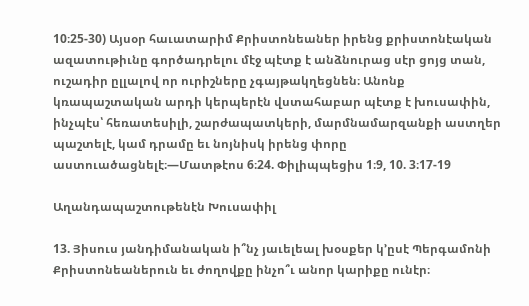10։25-30) Այսօր հաւատարիմ Քրիստոնեաներ իրենց քրիստոնէական ազատութիւնը գործադրելու մէջ պէտք է անձնուրաց սէր ցոյց տան, ուշադիր ըլլալով որ ուրիշները չգայթակղեցնեն։ Անոնք կռապաշտական արդի կերպերէն վստահաբար պէտք է խուսափին, ինչպէս՝ հեռատեսիլի, շարժապատկերի, մարմնամարզանքի աստղեր պաշտելէ, կամ դրամը եւ նոյնիսկ իրենց փորը աստուածացնելէ։—Մատթէոս 6։24. Փիլիպպեցիս 1։9, 10. 3։17-19

Աղանդապաշտութենէն Խուսափիլ

13. Յիսուս յանդիմանական ի՞նչ յաւելեալ խօսքեր կ’ըսէ Պերգամոնի Քրիստոնեաներուն եւ ժողովքը ինչո՞ւ անոր կարիքը ունէր։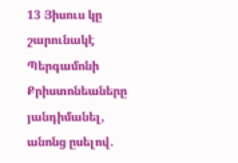13 Յիսուս կը շարունակէ Պերգամոնի Քրիստոնեաները յանդիմանել, անոնց ըսելով.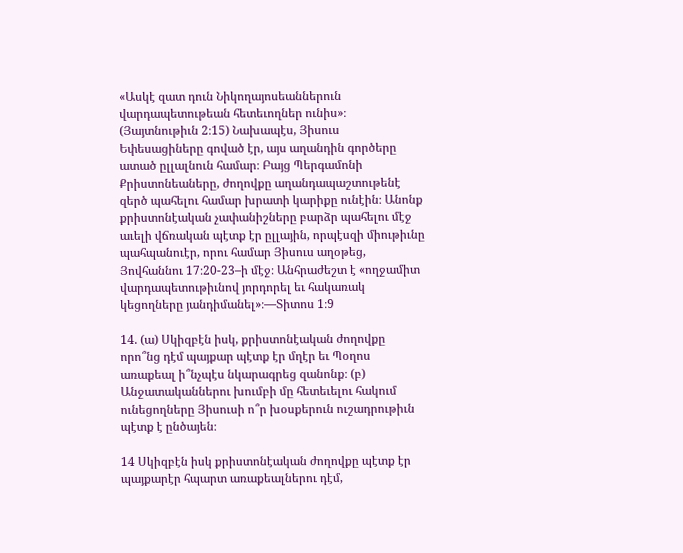«Ասկէ զատ դուն Նիկողայոսեաններուն վարդապետութեան հետեւողներ ունիս»։ (Յայտնութիւն 2։15) Նախապէս, Յիսուս Եփեսացիները գոված էր, այս աղանդին գործերը ատած ըլլալնուն համար։ Բայց Պերգամոնի Քրիստոնեաները, ժողովքը աղանդապաշտութենէ զերծ պահելու համար խրատի կարիքը ունէին։ Անոնք քրիստոնէական չափանիշները բարձր պահելու մէջ աւելի վճռական պէտք էր ըլլային, որպէսզի միութիւնը պահպանուէր, որու համար Յիսուս աղօթեց, Յովհաննու 17։20-23–ի մէջ։ Անհրաժեշտ է «ողջամիտ վարդապետութիւնով յորդորել եւ հակառակ կեցողները յանդիմանել»։—Տիտոս 1։9

14. (ա) Սկիզբէն իսկ, քրիստոնէական ժողովքը որո՞նց դէմ պայքար պէտք էր մղէր եւ Պօղոս առաքեալ ի՞նչպէս նկարագրեց զանոնք։ (բ) Անջատականներու խումբի մը հետեւելու հակում ունեցողները Յիսուսի ո՞ր խօսքերուն ուշադրութիւն պէտք է ընծայեն։

14 Սկիզբէն իսկ քրիստոնէական ժողովքը պէտք էր պայքարէր հպարտ առաքեալներու դէմ,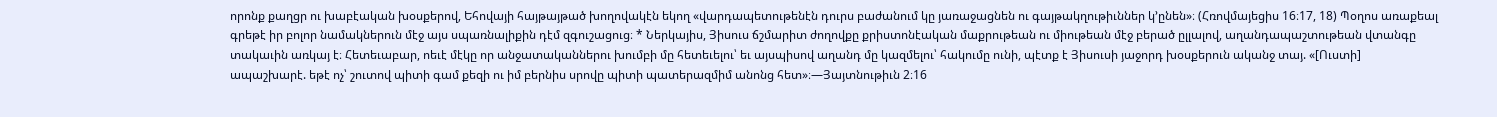որոնք քաղցր ու խաբէական խօսքերով, Եհովայի հայթայթած խողովակէն եկող «վարդապետութենէն դուրս բաժանում կը յառաջացնեն ու գայթակղութիւններ կ’ընեն»։ (Հռովմայեցիս 16։17, 18) Պօղոս առաքեալ գրեթէ իր բոլոր նամակներուն մէջ այս սպառնալիքին դէմ զգուշացուց։ * Ներկայիս, Յիսուս ճշմարիտ ժողովքը քրիստոնէական մաքրութեան ու միութեան մէջ բերած ըլլալով, աղանդապաշտութեան վտանգը տակաւին առկայ է։ Հետեւաբար, ոեւէ մէկը որ անջատականներու խումբի մը հետեւելու՝ եւ այսպիսով աղանդ մը կազմելու՝ հակումը ունի, պէտք է Յիսուսի յաջորդ խօսքերուն ականջ տայ. «[Ուստի] ապաշխարէ. եթէ ոչ՝ շուտով պիտի գամ քեզի ու իմ բերնիս սրովը պիտի պատերազմիմ անոնց հետ»։—Յայտնութիւն 2։16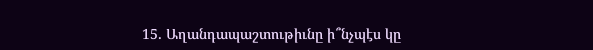15. Աղանդապաշտութիւնը ի՞նչպէս կը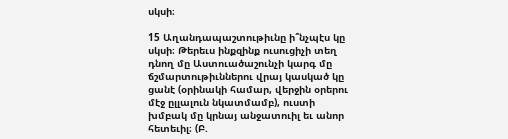սկսի։

15 Աղանդապաշտութիւնը ի՞նչպէս կը սկսի։ Թերեւս ինքզինք ուսուցիչի տեղ դնող մը Աստուածաշունչի կարգ մը ճշմարտութիւններու վրայ կասկած կը ցանէ (օրինակի համար, վերջին օրերու մէջ ըլլալուն նկատմամբ), ուստի խմբակ մը կրնայ անջատուիլ եւ անոր հետեւիլ։ (Բ.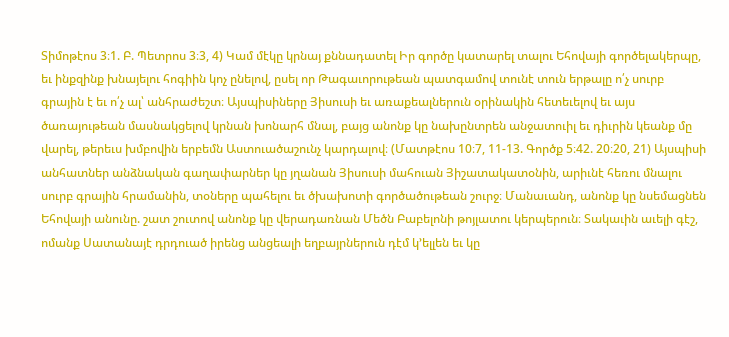Տիմոթէոս 3։1. Բ. Պետրոս 3։3, 4) Կամ մէկը կրնայ քննադատել Իր գործը կատարել տալու Եհովայի գործելակերպը, եւ ինքզինք խնայելու հոգիին կոչ ընելով, ըսել որ Թագաւորութեան պատգամով տունէ տուն երթալը ո՛չ սուրբ գրային է եւ ո՛չ ալ՝ անհրաժեշտ։ Այսպիսիները Յիսուսի եւ առաքեալներուն օրինակին հետեւելով եւ այս ծառայութեան մասնակցելով կրնան խոնարհ մնալ, բայց անոնք կը նախընտրեն անջատուիլ եւ դիւրին կեանք մը վարել, թերեւս խմբովին երբեմն Աստուածաշունչ կարդալով։ (Մատթէոս 10։7, 11-13. Գործք 5։42. 20։20, 21) Այսպիսի անհատներ անձնական գաղափարներ կը յղանան Յիսուսի մահուան Յիշատակատօնին, արիւնէ հեռու մնալու սուրբ գրային հրամանին, տօները պահելու եւ ծխախոտի գործածութեան շուրջ։ Մանաւանդ, անոնք կը նսեմացնեն Եհովայի անունը. շատ շուտով անոնք կը վերադառնան Մեծն Բաբելոնի թոյլատու կերպերուն։ Տակաւին աւելի գէշ, ոմանք Սատանայէ դրդուած իրենց անցեալի եղբայրներուն դէմ կ’ելլեն եւ կը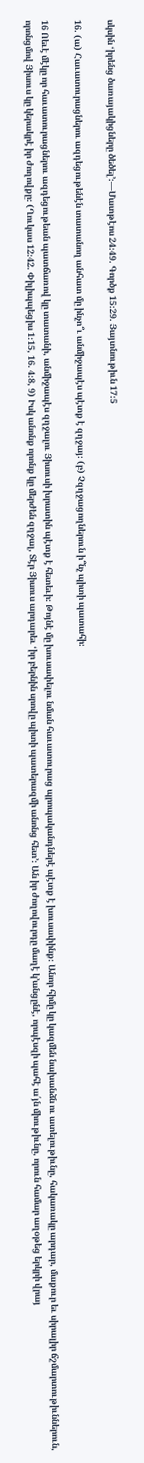սկսին ‘իրենց ծառայակիցները ծեծել’։—Մատթէոս 24։49. Գործք 15։29. Յայտնութիւն 17։5

16. (ա) Հաւատուրացներու ազդեցութենէն տատանող անհատ մը ինչո՞ւ անմիջապէս պէտք է զղջայ։ (բ) Չզղջացողներուն ի՞նչ պիտի պատահի։

16 Ոեւէ մէկը որ հաւատուրացներու ազդեցութեան պատճառով կը տատանի, անմիջապէս զղջալու Յիսուսի խրատին պէտք է հետեւի։ Թոյնէ մը խուսափելու նման հաւատուրաց պրոպականդներէ պէտք է խուսափինք։ Անոր հիմը կը կազմեն նախանձն ու ատելութիւնը, հակառակը արդար, մաքուր եւ սիրալիր ճշմարտութիւններուն, որոնցմով Յիսուս կը կերակրէ իր ժողովքը։ (Ղուկաս 12։42. Փիլիպպեցիս 1։15, 16. 4։8, 9) Իսկ անոնք որոնք կը մերժեն զղջալ, Տէր Յիսուս արդարեւ ‘իր բերնին սրովը պիտի պատերազմի անոնց հետ’։ Ան իր ժողովուրդը մաղէ կ’անցընէ, որպէսզի պահէ ա՛յն միութիւնը, որուն համար աղօթեց երկրի վրայ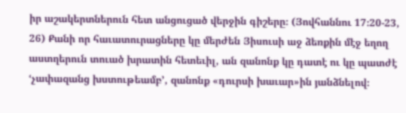իր աշակերտներուն հետ անցուցած վերջին գիշերը։ (Յովհաննու 17։20-23, 26) Քանի որ հաւատուրացները կը մերժեն Յիսուսի աջ ձեռքին մէջ եղող աստղերուն տուած խրատին հետեւիլ, ան զանոնք կը դատէ ու կը պատժէ ‘չափազանց խստութեամբ’, զանոնք «դուրսի խաւար»ին յանձնելով։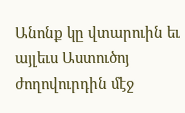Անոնք կը վտարուին եւ այլեւս Աստուծոյ ժողովուրդին մէջ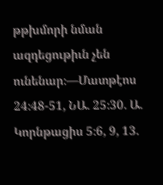թթխմորի նման ազդեցութիւն չեն ունենար։—Մատթէոս 24։48-51, ՆԱ. 25։30. Ա. Կորնթացիս 5։6, 9, 13.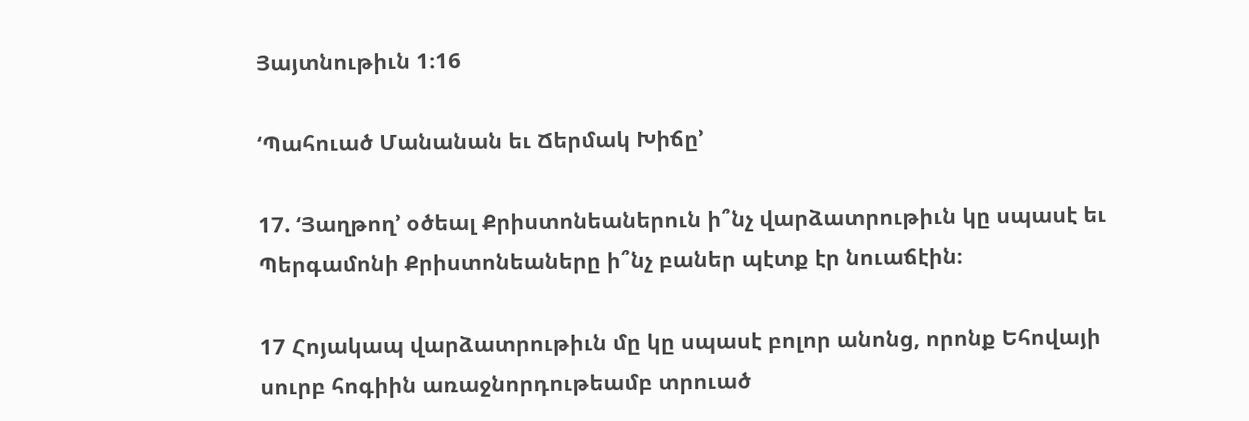Յայտնութիւն 1։16

‘Պահուած Մանանան եւ Ճերմակ Խիճը’

17. ‘Յաղթող’ օծեալ Քրիստոնեաներուն ի՞նչ վարձատրութիւն կը սպասէ եւ Պերգամոնի Քրիստոնեաները ի՞նչ բաներ պէտք էր նուաճէին։

17 Հոյակապ վարձատրութիւն մը կը սպասէ բոլոր անոնց, որոնք Եհովայի սուրբ հոգիին առաջնորդութեամբ տրուած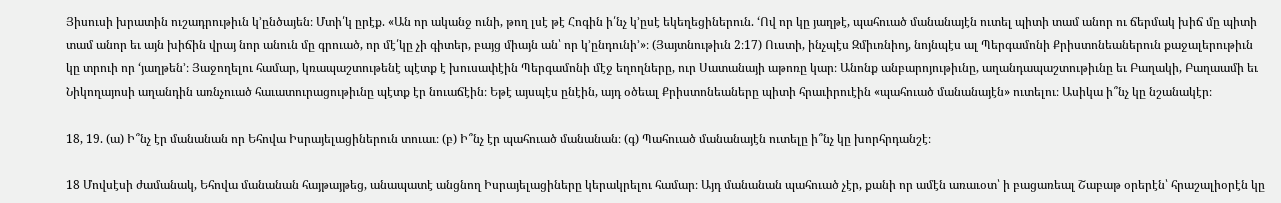Յիսուսի խրատին ուշադրութիւն կ’ընծայեն։ Մտի՛կ ըրէք. «Ան որ ականջ ունի, թող լսէ թէ Հոգին ի՛նչ կ’ըսէ եկեղեցիներուն. ‘Ով որ կը յաղթէ, պահուած մանանայէն ուտել պիտի տամ անոր ու ճերմակ խիճ մը պիտի տամ անոր եւ այն խիճին վրայ նոր անուն մը գրուած, որ մէ՛կը չի գիտեր, բայց միայն ան՝ որ կ’ընդունի’»։ (Յայտնութիւն 2։17) Ուստի, ինչպէս Զմիւռնիոյ, նոյնպէս ալ Պերգամոնի Քրիստոնեաներուն քաջալերութիւն կը տրուի որ ‘յաղթեն’։ Յաջողելու համար, կռապաշտութենէ պէտք է խուսափէին Պերգամոնի մէջ եղողները, ուր Սատանայի աթոռը կար։ Անոնք անբարոյութիւնը, աղանդապաշտութիւնը եւ Բաղակի, Բաղաամի եւ Նիկողայոսի աղանդին առնչուած հաւատուրացութիւնը պէտք էր նուաճէին։ Եթէ այսպէս ընէին, այդ օծեալ Քրիստոնեաները պիտի հրաւիրուէին «պահուած մանանայէն» ուտելու։ Ասիկա ի՞նչ կը նշանակէր։

18, 19. (ա) Ի՞նչ էր մանանան որ Եհովա Իսրայելացիներուն տուաւ։ (բ) Ի՞նչ էր պահուած մանանան։ (գ) Պահուած մանանայէն ուտելը ի՞նչ կը խորհրդանշէ։

18 Մովսէսի ժամանակ, Եհովա մանանան հայթայթեց, անապատէ անցնող Իսրայելացիները կերակրելու համար։ Այդ մանանան պահուած չէր, քանի որ ամէն առաւօտ՝ ի բացառեալ Շաբաթ օրերէն՝ հրաշալիօրէն կը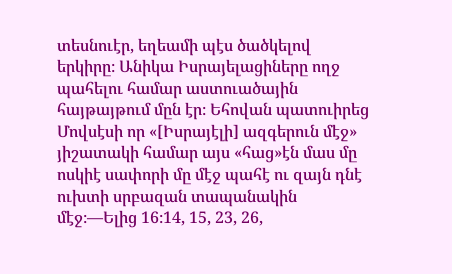տեսնուէր, եղեամի պէս ծածկելով երկիրը։ Անիկա Իսրայելացիները ողջ պահելու համար աստուածային հայթայթում մըն էր։ Եհովան պատուիրեց Մովսէսի որ «[Իսրայէլի] ազգերուն մէջ» յիշատակի համար այս «հաց»էն մաս մը ոսկիէ սափորի մը մէջ պահէ ու զայն դնէ ուխտի սրբազան տապանակին մէջ։—Ելից 16։14, 15, 23, 26,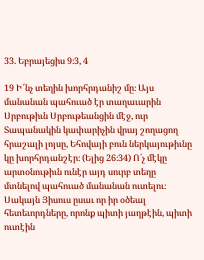33. Եբրայեցիս 9։3, 4

19 Ի՜նչ տեղին խորհրդանիշ մը։ Այս մանանան պահուած էր տաղաւարին Սրբութիւն Սրբութեանցին մէջ, ուր Տապանակին կափարիչին վրայ շողացող հրաշալի լոյսը, Եհովայի բուն ներկայութիւնը կը խորհրդանշէր։ (Ելից 26։34) Ո՛չ մէկը արտօնութիւն ունէր այդ սուրբ տեղը մտնելով պահուած մանանան ուտելու։ Սակայն Յիսուս ըսաւ որ իր օծեալ հետեւորդները, որոնք պիտի յաղթէին, պիտի ուտէին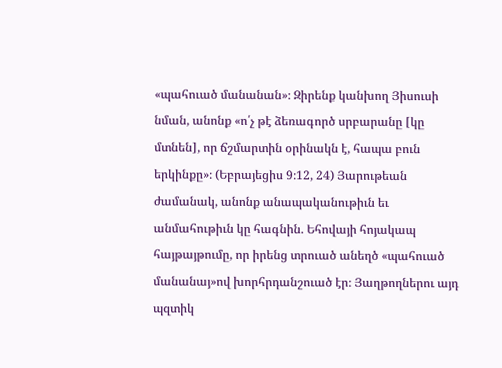«պահուած մանանան»։ Զիրենք կանխող Յիսուսի նման, անոնք «ո՛չ թէ ձեռագործ սրբարանը [կը մտնեն], որ ճշմարտին օրինակն է, հապա բուն երկինքը»։ (Եբրայեցիս 9։12, 24) Յարութեան ժամանակ, անոնք անապականութիւն եւ անմահութիւն կը հագնին. Եհովայի հոյակապ հայթայթումը, որ իրենց տրուած անեղծ «պահուած մանանայ»ով խորհրդանշուած էր։ Յաղթողներու այդ պզտիկ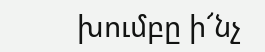խումբը ի՜նչ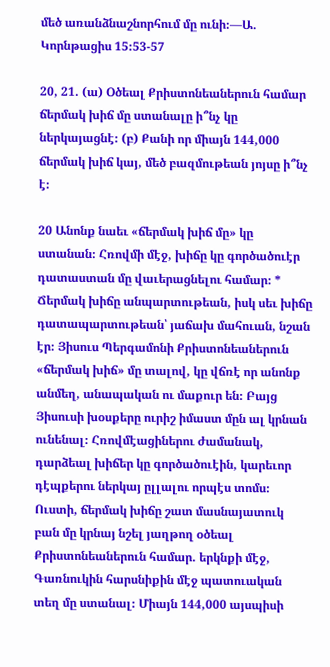մեծ առանձնաշնորհում մը ունի։—Ա. Կորնթացիս 15։53-57

20, 21. (ա) Օծեալ Քրիստոնեաներուն համար ճերմակ խիճ մը ստանալը ի՞նչ կը ներկայացնէ։ (բ) Քանի որ միայն 144,000 ճերմակ խիճ կայ, մեծ բազմութեան յոյսը ի՞նչ է։

20 Անոնք նաեւ «ճերմակ խիճ մը» կը ստանան։ Հռովմի մէջ, խիճը կը գործածուէր դատաստան մը վաւերացնելու համար։ * Ճերմակ խիճը անպարտութեան, իսկ սեւ խիճը դատապարտութեան՝ յաճախ մահուան, նշան էր։ Յիսուս Պերգամոնի Քրիստոնեաներուն «ճերմակ խիճ» մը տալով, կը վճռէ որ անոնք անմեղ, անապական ու մաքուր են։ Բայց Յիսուսի խօսքերը ուրիշ իմաստ մըն ալ կրնան ունենալ։ Հռովմէացիներու ժամանակ, դարձեալ խիճեր կը գործածուէին, կարեւոր դէպքերու ներկայ ըլլալու որպէս տոմս։ Ուստի, ճերմակ խիճը շատ մասնայատուկ բան մը կրնայ նշել յաղթող օծեալ Քրիստոնեաներուն համար. երկնքի մէջ, Գառնուկին հարսնիքին մէջ պատուական տեղ մը ստանալ։ Միայն 144,000 այսպիսի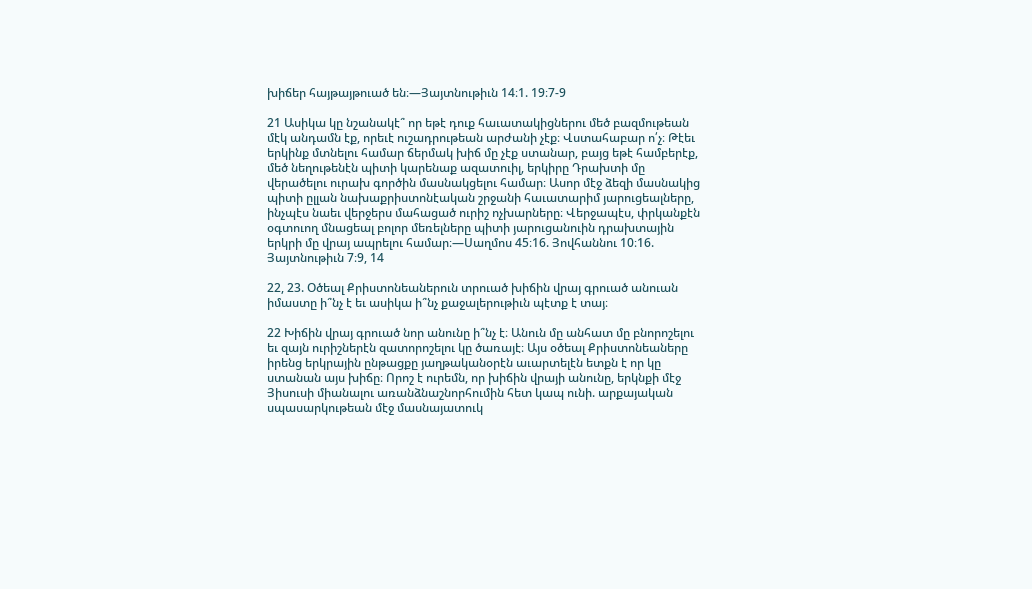խիճեր հայթայթուած են։—Յայտնութիւն 14։1. 19։7-9

21 Ասիկա կը նշանակէ՞ որ եթէ դուք հաւատակիցներու մեծ բազմութեան մէկ անդամն էք, որեւէ ուշադրութեան արժանի չէք։ Վստահաբար ո՛չ։ Թէեւ երկինք մտնելու համար ճերմակ խիճ մը չէք ստանար, բայց եթէ համբերէք, մեծ նեղութենէն պիտի կարենաք ազատուիլ, երկիրը Դրախտի մը վերածելու ուրախ գործին մասնակցելու համար։ Ասոր մէջ ձեզի մասնակից պիտի ըլլան նախաքրիստոնէական շրջանի հաւատարիմ յարուցեալները, ինչպէս նաեւ վերջերս մահացած ուրիշ ոչխարները։ Վերջապէս, փրկանքէն օգտուող մնացեալ բոլոր մեռելները պիտի յարուցանուին դրախտային երկրի մը վրայ ապրելու համար։—Սաղմոս 45։16. Յովհաննու 10։16. Յայտնութիւն 7։9, 14

22, 23. Օծեալ Քրիստոնեաներուն տրուած խիճին վրայ գրուած անուան իմաստը ի՞նչ է եւ ասիկա ի՞նչ քաջալերութիւն պէտք է տայ։

22 Խիճին վրայ գրուած նոր անունը ի՞նչ է։ Անուն մը անհատ մը բնորոշելու եւ զայն ուրիշներէն զատորոշելու կը ծառայէ։ Այս օծեալ Քրիստոնեաները իրենց երկրային ընթացքը յաղթականօրէն աւարտելէն ետքն է որ կը ստանան այս խիճը։ Որոշ է ուրեմն, որ խիճին վրայի անունը, երկնքի մէջ Յիսուսի միանալու առանձնաշնորհումին հետ կապ ունի. արքայական սպասարկութեան մէջ մասնայատուկ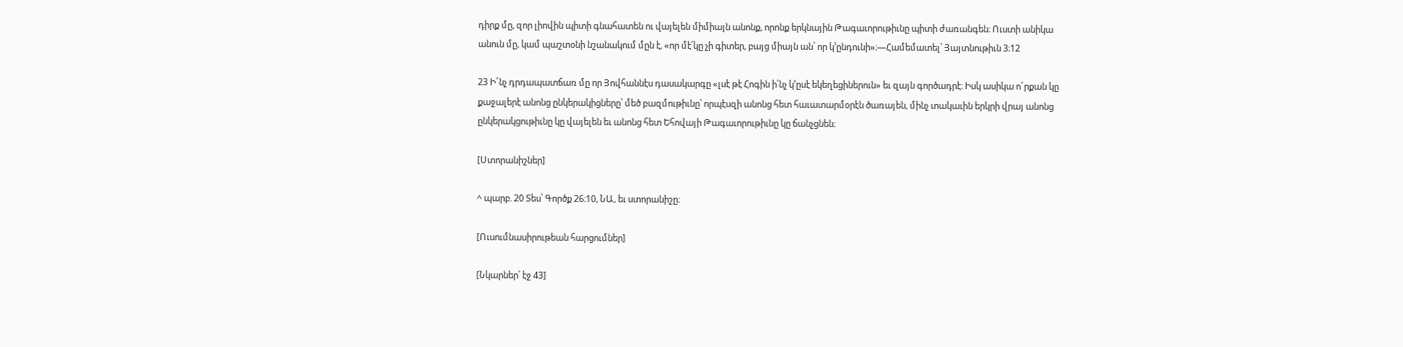դիրք մը, զոր լիովին պիտի գնահատեն ու վայելեն միմիայն անոնք, որոնք երկնային Թագաւորութիւնը պիտի ժառանգեն։ Ուստի անիկա անուն մը, կամ պաշտօնի նշանակում մըն է, «որ մէ՛կը չի գիտեր, բայց միայն ան՝ որ կ’ընդունի»։—Համեմատել՝ Յայտնութիւն 3։12

23 Ի՜նչ դրդապատճառ մը որ Յովհաննէս դասակարգը «լսէ թէ Հոգին ի՛նչ կ’ըսէ եկեղեցիներուն» եւ զայն գործադրէ։ Իսկ ասիկա ո՜րքան կը քաջալերէ անոնց ընկերակիցները՝ մեծ բազմութիւնը՝ որպէսզի անոնց հետ հաւատարմօրէն ծառայեն, մինչ տակաւին երկրի վրայ անոնց ընկերակցութիւնը կը վայելեն եւ անոնց հետ Եհովայի Թագաւորութիւնը կը ճանչցնեն։

[Ստորանիշներ]

^ պարբ. 20 Տես՝ Գործք 26։10, ՆԱ, եւ ստորանիշը։

[Ուսումնասիրութեան հարցումներ]

[Նկարներ՝ էջ 43]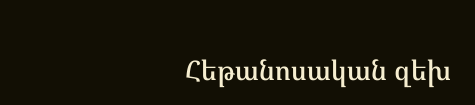Հեթանոսական զեխ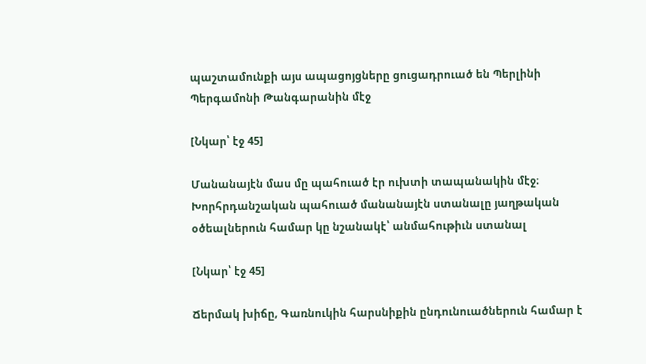պաշտամունքի այս ապացոյցները ցուցադրուած են Պերլինի Պերգամոնի Թանգարանին մէջ

[Նկար՝ էջ 45]

Մանանայէն մաս մը պահուած էր ուխտի տապանակին մէջ։ Խորհրդանշական պահուած մանանայէն ստանալը յաղթական օծեալներուն համար կը նշանակէ՝ անմահութիւն ստանալ

[Նկար՝ էջ 45]

Ճերմակ խիճը, Գառնուկին հարսնիքին ընդունուածներուն համար է